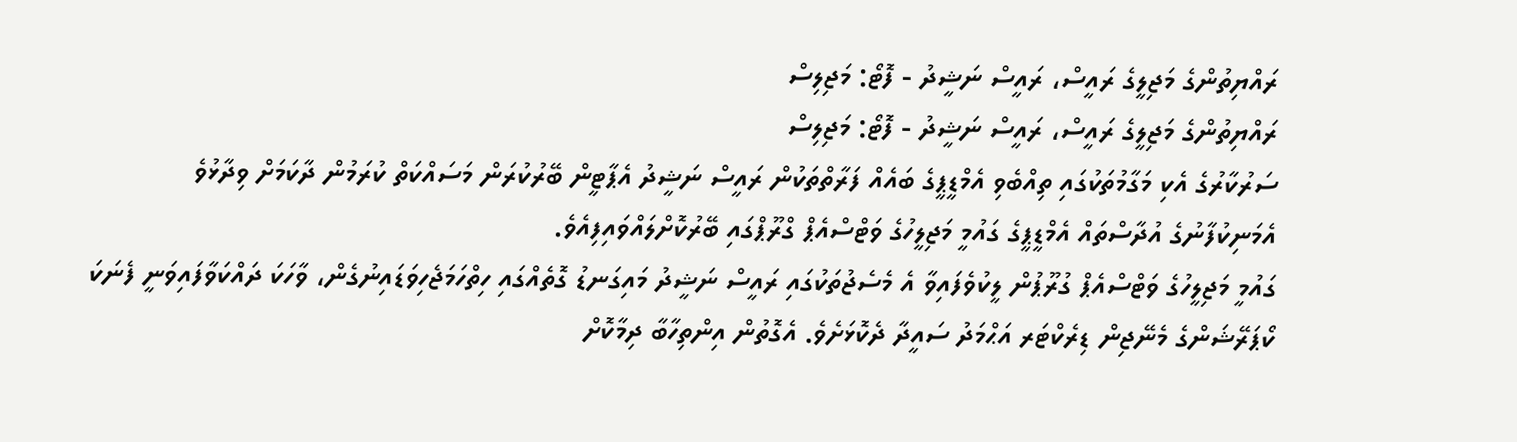ރައްޔިތުންގެ މަޖިލީގެ ރައީސް، ރައީސް ނަޝީދު - ފޮޓޯ: މަޖިލިސް
ރައްޔިތުންގެ މަޖިލީގެ ރައީސް، ރައީސް ނަޝީދު - ފޮޓޯ: މަޖިލިސް
ސަރުކާރުގެ އެކި މަގާމުތަކުގައި ތިއްބެވި އެމްޑީޕީގެ ބައެއް ފަރާތްތަކުން ރައީސް ނަޝީދު އެޕާޓީން ބޭރުކުރަން މަސައްކަތް ކުރަމުން ދާކަމަށް ވިދާޅުވެ އެމަނިކުފާނުގެ އުދާސްތައް އެމްޑީޕީގެ ގައުމީ މަޖިލީހުގެ ވަޓްސްއެޕް ގްރޫޕްގައި ބޭރުކޮށްލައްވައިފިއެވެ.
ގައުމީ މަޖިލީހުގެ ވަޓްސްއެޕް ގުރޫޕުން ލީކުވެފައިވާ އެ މެސެޖުތަކުގައި ރައީސް ނަޝީދު މައިގަނޑު ގޮތެއްގައި ހިތްހަމަޖެހިވަޑައިނުގެން، ވާހަކަ ދައްކަވާފައިވަނީ ފެނަކަ ކޯޕަރޭޝަންގެ މެނޭޖިން ޑިރެކްޓަރ އަޙްމަދު ސައީދާ ދެކޮޅަށެވެ. އެގޮތުން އިންތިހާބާ ދިމާކޮށް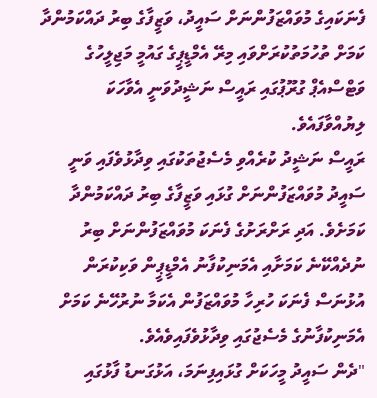ފެނަކައިގެ މުވައްޒަފުންނަށް ސައީދު، ވަޒީފާގެ ބިރު ދައްކަމުންދާ ކަމަށް ތުހުމަތުކުރަށްވައި މިރޭ އެމްޑީޕީގެ ގައުމީ މަޖިލީހުގެ ވަޓްސްއެޕް ގުރޫޕުގައި ރައީސް ނަޝީދުވަނީ އެވާހަކަ ލިޔުއްވާފައެވެ.
ރައީސް ނަޝީދު ކުރެއްވި މެސެޖުތަކުގައި ވިދާޅުވެފައި ވަނީ ސައީދު މުވައްޒަފުންނަށް ގުޅައި ވަޒީފާގެ ބިރު ދައްކަމުންދާ ކަމަށެވެ. އަދި ރަށްރަށުގެ ފެނަކަ މުވައްޒަފުންނަށް ބިރު ނުދެއްކޭނެ ކަމަށާއި އެމަނިކުފާނު އެމްޑީޕީން ވަކިކުރަން އުޅުނަސް ފެނަކަ ހުރިހާ މުވައްޒަފުން އެކަމާ ނުރުހޭނެ ކަމަށް އެމަނިކުފާނުގެ މެސެޖުގައި ވިދާޅުވެފައިވެއެވެ.
"ދެން ސައީދު މީހަކަށް ގުޅައިފިނަމަ، އަޅުގަނޑު ފާޅުގައި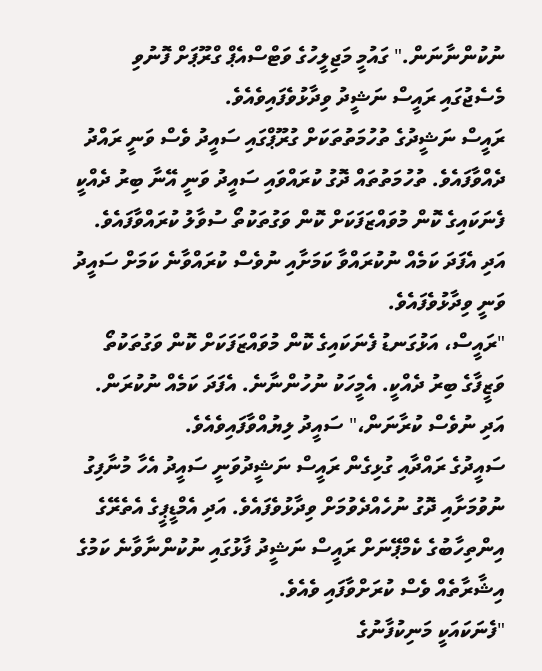ނުކުންނާނަން." ގައުމީ މަޖިލީހުގެ ވަޓްސްއެޕް ގްރޫޕަށް ފޮނުވި މެސެޖުގައި ރައީސް ނަޝީދު ވިދާޅުވެފައިވެއެވެ.
ރައީސް ނަޝީދުގެ ތުހުމަތުތަކަށް ގުރޫޕްގައި ސައީދު ވެސް ވަނީ ރައްދު ދެއްވާފައެވެ. ތުހުމަތުތައް ދޮގު ކުރައްވައި ސައީދު ވަނީ އޭނާ ބިރު ދެއްކީ ފެނަކައިގެ ކޮން މުވައްޒަފަކަށް ކޮން ވަގުތަކުތޯ ސުވާލު ކުރައްވާފައެވެ. އަދި އެފަދަ ކަމެއް ނުކުރައްވާ ކަމަށާއި ނުވެސް ކުރައްވާނެ ކަމަށް ސައީދު ވަނީ ވިދާޅުވެފައެވެ.
"ރައީސް، އަޅުގަނޑު ފެނަކައިގެ ކޮން މުވައްޒަފަކަށް ކޮން ވަގުތަކުތޯ ވަޒީފާގެ ބިރު ދެއްކީ. އެމީހަކު ނުހުންނާނެ. އެފަދަ ކަމެއް ނުކުރަން. އަދި ނުވެސް ކުރާނަން،" ސައީދު ލިޔުއްވާފައިވެއެވެ.
ސައީދުގެ ރައްދާއި ގުޅިގެން ރައީސް ނަޝީދުވަނީ ސައީދު އެހާ މުނާފިގު ނުވުމަށާއި ދޮގު ނުހެއްދެވުމަށް ވިދާޅުވެފައެވެ. އަދި އެމްޑީޕީގެ އެތެރޭގެ އިންތިހާބުގެ ކެމްޕޭނަށް ރައީސް ނަޝީދު ފާޅުގައި ނުކުންނާވާނެ ކަމުގެ އިޝާރާތެއް ވެސް ކުރަށްވާފައި ވެއެވެ.
"ފެނަކައަކީ މަނިކުފާނުގެ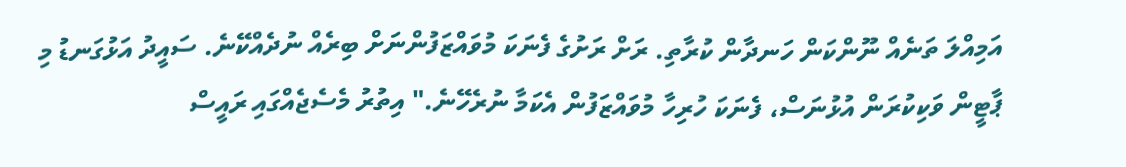އަމިއްލަ ތަނެއް ނޫންކަން ހަނދާން ކުރާތި. ރަށް ރަށުގެ ފެނަކަ މުވައްޒަފުންނަށް ބިރެއް ނުދެއްކޭނެ. ސައީދު އަޅުގަނޑު މި ޕާޓީން ވަކިކުރަން އުޅުނަސް، ފެނަކަ ހުރިހާ މުވައްޒަފުން އެކަމާ ނުރެހޭނެ." އިތުރު މެސެޖެއްގައި ރައީސް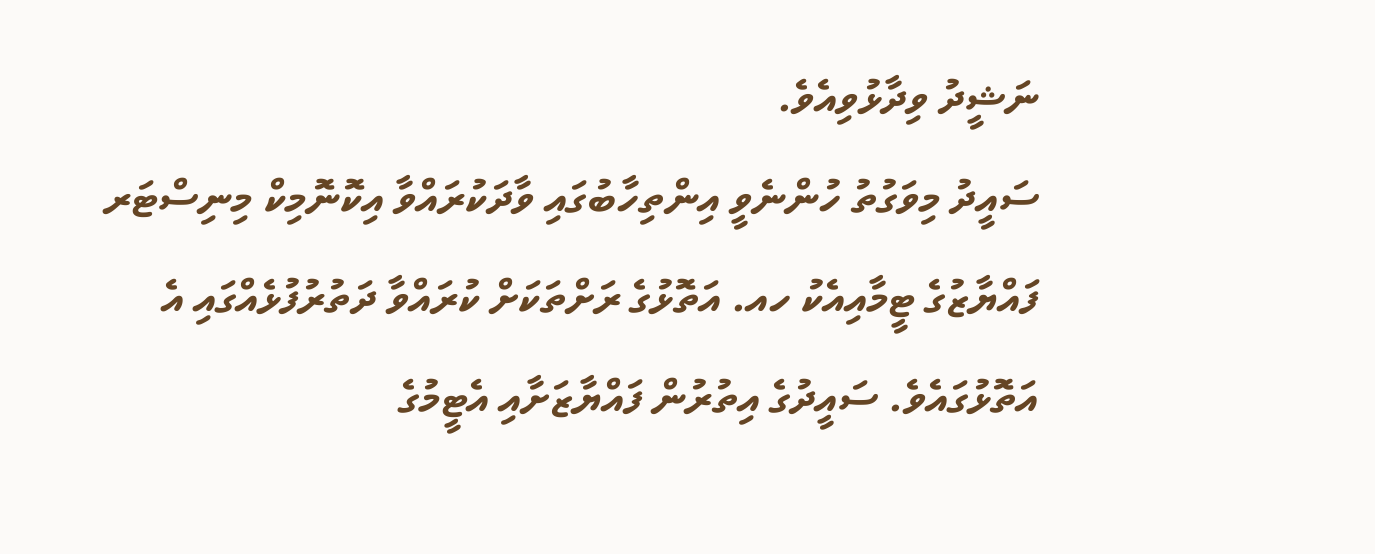ނަޝީދު ވިދާޅުވިއެވެ.
ސައީދު މިވަގުތު ހުންނެވީ އިންތިހާބުގައި ވާދަކުރައްވާ އިކޮނޮމިކް މިނިސްޓަރ ފައްޔާޒުގެ ޓީމާއިއެކު ހއ. އަތޮޅުގެ ރަށްތަކަށް ކުރައްވާ ދަތުރުފުޅެއްގައި އެ އަތޮޅުގައެވެ. ސައީދުގެ އިތުރުން ފައްޔާޒަށާއި އެޓީމުގެ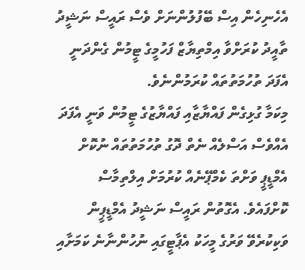އެހެނިހެން އިސް ބޭފުލުންނަށް ވެސް ރައީސް ނަޝީދު ތާއީދު ކުރަށްވާ އިމްތިޔާޒް ފަހުމީގެ ޓީމުން ގެންދަނީ އެފަދަ ތުހުމަތުތައް ކުރަމުންނެވެ.
މިކަމާ ގުޅިގެން ފައްޔާޒާއި ފައްޔާޒުގެ ޓީމުން ވަނީ އެފަދަ އެއްވެސް އަސްލެއް ނެތް ދޮގު ތުހުމަތުތައް ނުކޮށް އެމްޑީޕީ ވަށްތަ ކެމްޕޭނެއް ކުރުމަށް އިލްތިމާސް ކޮށްފައެވެ. އެގޮތުން ރައީސް ނަޝީދު އެމްޑީޕީން ވަކިކުރެވޭ ވަރުގެ މީހަކު އެޕާޓީގައި ނުހުންނާނެ ކަމަށާއި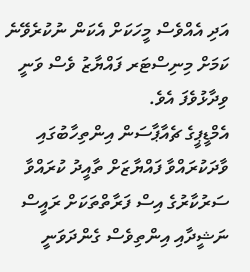އަދި އެއްވެސް މީހަކަށް އެކަން ނުކުރެވޭނެ ކަމަށް މިނިސްޓަރ ފައްޔާޒު ވެސް ވަނީ ވިދާޅުވެފަ އެވެ.
އެމްޑީޕީގެ ޗެއާޕާސަން އިންތިހާބުގައި ވާދަކުރައްވާ ފައްޔާޒަށް ތާއީދު ކުރައްވާ ސަރުކާރުގެ އިސް ފަރާތްތަކަށް ރައީސް ނަޝީދާއި އިންތިވެސް ގެންދަވަނީ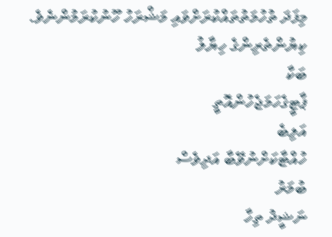މިފަދަ ތުހުމަތުތައްކުރަށްވައި މަޝްރަހު ހޫނުކުރަމުންނެވެ.
ކިޔުންތެރިންގެ ހިޔާލު
ބަކާ
ޕާޓީގެހަމަޖެހުންއޮތީ
އަލިބެ
ހުއްޓާކަށްނުވޭބާ އަދިވެސް
ބުމަރު
ނަޝީދު ތިހާ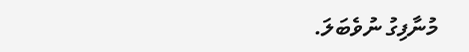މުނާފިގު ނުވެބަލަ.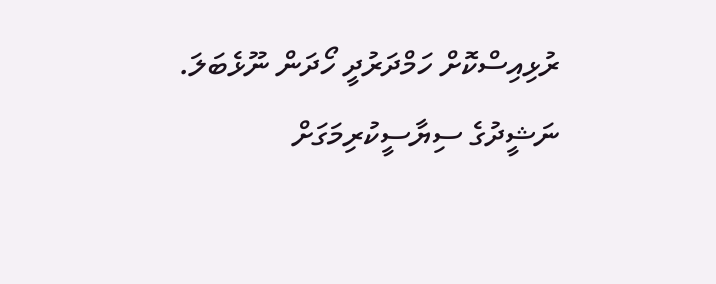ރުޅިއިސްކޮށް ހަމްދަރުދީ ހޯދަން ނޫޅެބަލަ. ނަޝީދުގެ ސިޔާސީކުރިމަގަށް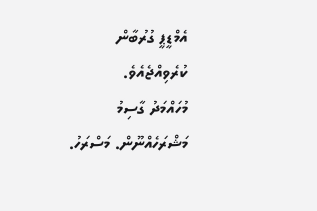އެމްޑީޕީ ގުރުބާން ކުރެވިއްޖެއެވެ.
މުހައްމަދު ގާސިމު
މަޝްރަހެއްނޫން. މަސްރަހު.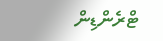ޓްރެންޑިން